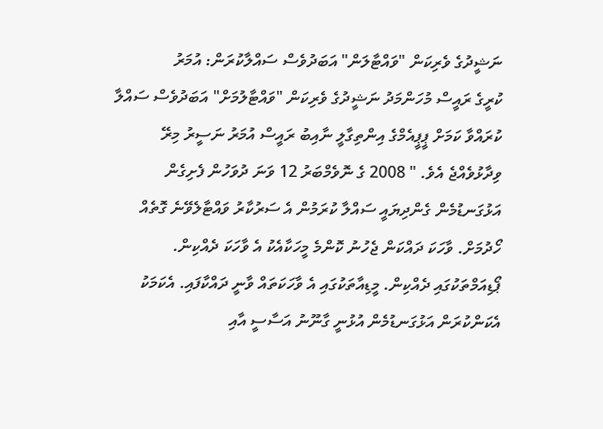ނަޝީދުގެ ވެރިކަން "ވައްޓާލަން" އަބަދުވެސް ސައްލާކުރަން: އުމަރު
ކުރީގެ ރައީސް މުހަންމަދު ނަޝީދުގެ ވެރިކަން "ވައްޓާލުމަށް" އަބަދުވެސް ސައްލާ ކުރައްވާ ކަމަށް ޕީޕީއެމްގެ އިންތިގާލީ ނާއިބު ރައީސް އުމަރު ނަސީރު މިރޭ ވިދާޅުވެއްޖެ އެވެ. " 2008 ގެ ނޮވެމްބަރު 12 ވަނަ ދުވަހުން ފެށިގެން އަޅުގަނޑުމެން ގެންދިޔައީ ސައްލާ ކުރަމުން އެ ސަރުކާރު ވައްޓާލެވޭނެ ގޮތެއް ހޯދުމަށް. ވާހަކަ ދައްކަން ޖެހުނު ކޮންމެ މީހަކާއެކު އެ ވާހަކަ ދެއްކިން. ޕޯޑިއަމްތަކުގައި ދެއްކިން. މީޑިއާތަކުގައި އެ ވާހަކަތައް ވާނީ ދައްކާފައި. އެކަމަކު އެކަންކުރަން އަޅުގަނޑުމެން އުޅުނީ ގާނޫނު އަސާސީ އާއި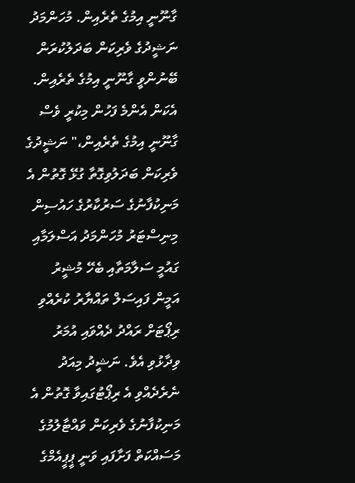ގާނޫނީ އިމުގެ ތެރެއިން. މުހަންމަދު ނަޝީދުގެ ވެރިކަން ބަދަލުކުރަން ބޭނުންވީ ގާނޫނީ އިމުގެ ތެރެއިން. އެކަން އެންމެ ފަހުން މިކުރީ ވެސް ގާނޫނީ އިމުގެ ތެރެއިން،" ނަޝީދުގެ ވެރިކަން ބަދަލުވިގޮތާ ގުޅޭ ގޮތުން އެ މަނިކުފާނުގެ ސަރުކާރުގެ ހައުސިން މިނިސްޓަރު މުހަންމަދު އަސްލަމާއި ގައުމީ ސަލާމަތާއި ބެހޭ މުޝީރު އަމީން ފައިސަލް ތައްޔާރު ކުރެއްވި ރިޕޯޓަށް ރައްދު ދެއްވައި އުމަރު ވިދާޅުވި އެވެ. ނަޝީދު މިއަދު ނެރެދެއްވި އެ ރިޕޯޓުގައިވާ ގޮތުން އެ މަނިކުފާނުގެ ވެރިކަން ވައްޓާލުމުގެ މަސައްކަތް ފަށާފައި ވަނީ ޕީޕީއެމްގެ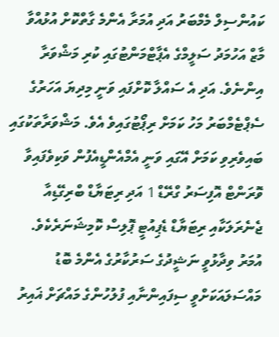ކައުންސިލް މެމްބަރު އަދި އުމަރާ އެންމެ ގާތްކޮށް އުޅުއްވާ މާޒް އަހުމަދު ސަލީމްގެ އެޕާޓްމަންޓުގައި ކުރި މަޝްވަރާ އިންނެވެ. އަދި އެ ސައްލާ ކޮށްފައި ވަނީ މިދިޔަ އަހަރުގެ ސެޕްޓެމްބަރު މަހު ކަމަށް ރިޕޯޓުގައިވެ އެވެ. މަޝްވަރާތަކުގައި ބައިވެރިވި ކަމަށް އޭގައި ވަނީ އެމްއެންޑީއެފުން ވަކިވެފައިވާ ވޮރަންޓް އޮފިސަރު ގްރޭޑް 1 އަދި ރިޓަޔާޑް ބްރިގޭޑިއާ ޖެނެރަލަކާއި ރިޓަޔާޑް ޑެޕިއުޓީ ޕޮލިސް ކޮމިޝަނަރެކެވެ. އުމަރު ވިދާޅުވީ ނަޝީދުގެ ސަރުކާރުގެ އެންމެ ބޮޑު މައްސަލައަކަށްވީ ސިފައިންނާއި ފުލުހުންގެ މައްޗަށް ޣައިރު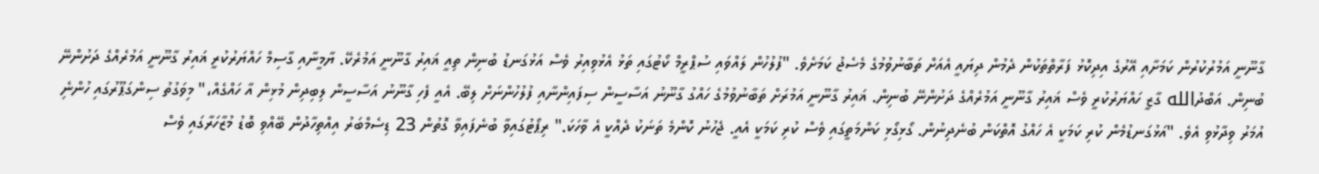ގާނޫނީ އަމުރުކުރުން ކަމަށާއި އޭރުގެ އިދިކޮޅު ފަރާތްތަކުން ދެމުން ދިޔައީ އެއަށް ތަބާނުވުމުގެ މެސެޖު ކަމަށެވެ. "ފުލުހުން ލައްވައި ސުޕްރީމް ކޯޓުގައި ތަޅު އެޅުވިއިރު ވެސް އަޅުގަނޑު ބުނިން ތިއީ ޣައިރު ގާނޫނީ އަމުރެކޭ. ޔާމީނާއި ގާސިމް ހައްޔަރުކުރީ ޣައިރު ގާނޫނީ އަމުރެއްގެ ދަށުންނޭ ބުނިން. އަބްދުالله ގާޒީ ހައްޔަރުކުރީ ވެސް ޣައިރު ގާނޫނީ އަމުރެއްގެ ދަށުންނޭ ބުނިން. ޣައިރު ގާނޫނީ އަމުރަށް ތަބާނުވުމުގެ ހައްގު ގާނޫނު އަސާސީން ސިފައިންނާއި ފުލުހުންނަށް ލިބޭ. އެއީ ފެހި ގާނޫނު އަސާސީން ލިބިދިން މުޅިން އާ ހައްގެއް،" މިވަގުތު ސިންގަޕޫރުގައި ހުންނެި އުމަރު ވިދާޅުވި އެވެ. "އަޅުގަނޑުމެން ކުރި ކަމަކީ އެ ހައްގު އޮތްކަން ބުނެދިނުން. ގޯޅިގޯޅި ކަންމަތީގައި ވެސް ކުރި ކަމަކީ އެއީ. ޖެހުނު ކޮންމެ ތަނަކު ދެއްކީ އެ ވާހަކަ." ރިޕޯޓުގައިވާ ބުނެފައިވާ ގޮތުން 23 ޑިސެމްބަރު އިއްތިހާދުން ބޭއްވި ބޮޑު މުޒާހަރާގައި ވެސް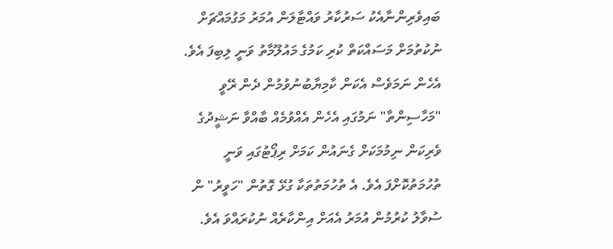ބައިވެރިންނާއެކު ސަރުކާރު ވައްޓާލަން އުމަރު މަގުމައްޗަށް ނުކުތުމަށް މަސައްކަތް ކުރި ކަމުގެ މައުލޫމާތު ވަނީ ލިބިފަ އެވެ. އެހެން ނަމަވެސް އެކަން ކާމިޔާބުނުވުމުން ދެން ރޭވީ "މަހާސިންތާ" ނަމުގައި އެހެން އެއްވުމެއް ބާއްވާ ނަޝީދުގެ ވެރިކަން ނިމުމަކަށް ގެނައުން ކަމަށް ރިޕޯޓުގައި ވަނީ ތުހުމަތުކޮށްފަ އެވެ. އެ ތުހުމަތުތަކާ ގުޅޭ ގޮތުން "ހަވީރު" ން ސުވާލު ކުރުމުން އުމަރު އެއަށް އިންކާރެއް ނުކުރައްވަ އެވެ.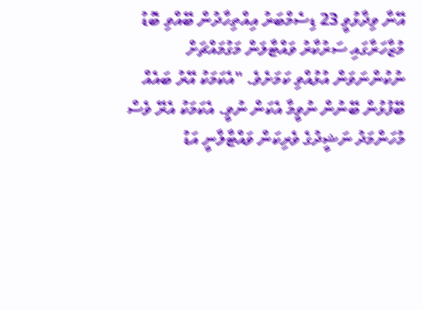އޭނާ ވިދާޅުވީ 23 ޑިސެމްބަރު އިއްތިހާދުން ބޭއްވި ބޮޑު މުޒާހަރާގައި ސަރުކާރު ވައްޓާލަން މަގުމައްޗަށް ނުކުންނަވަން އުޅުއްވި ކަމަށެވެ. "އެކަމަކު އޭރު ބައެއް ބޭފުޅުން ބޭނުން ނުވީމާ އެކަން ނުވީ. އެކަމަކު އެރޭ ވެސް މުހަންމަދު ނަޝީދުގެ ވެރިކަން ވައްޓާލާނީ އަޑު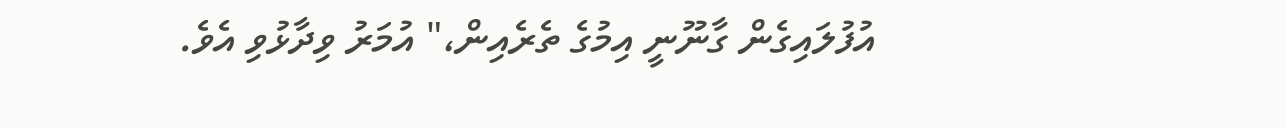އުފުލައިގެން ގާނޫނީ އިމުގެ ތެރެއިން،" އުމަރު ވިދާޅުވި އެވެ.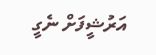އަރުޝީފަށް ނެގީ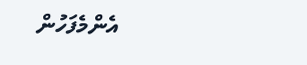އެންމެފަހުން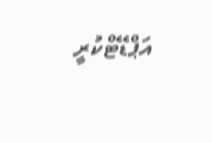އަޕްޑޭޓްކުރީ